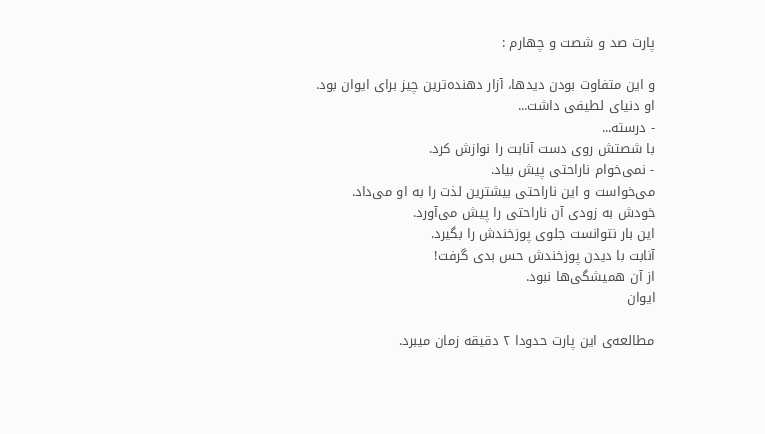پارت صد و شصت و چهارم :

و این متفاوت بودن دیدها، آزار دهنده‌ترین چیز برای ایوان بود.
او دنیای لطیفی داشت...
- درسته...
با شصتش روی دست آنابت را نوازش کرد.
- نمی‌خوام ناراحتی پیش بیاد.
می‌خواست و این ناراحتی بیشترین لذت را به او می‌داد.
خودش به زودی آن ناراحتی را پیش می‌آورد.
این بار نتوانست جلوی پوزخندش را بگیرد.
آنابت با دیدن پوزخندش حس بدی گرفت!
از آن همیشگی‌ها نبود.
ایوان

مطالعه‌ی این پارت حدودا ۲ دقیقه زمان میبرد.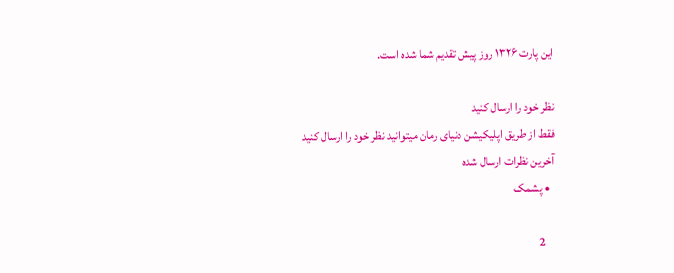این پارت ۱۳۲۶ روز پیش تقدیم شما شده است.

نظر خود را ارسال کنید
فقط از طریق اپلیکیشن دنیای رمان میتوانید نظر خود را ارسال کنید
آخرین نظرات ارسال شده
  • پشمک

    2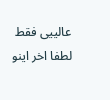عالییی فقط لطفا اخر اینو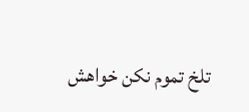تلخ تموم نکن خواهش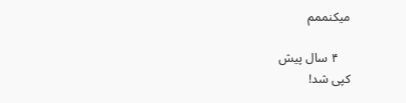میکنممم

    ۴ سال پیش
کپی شد!